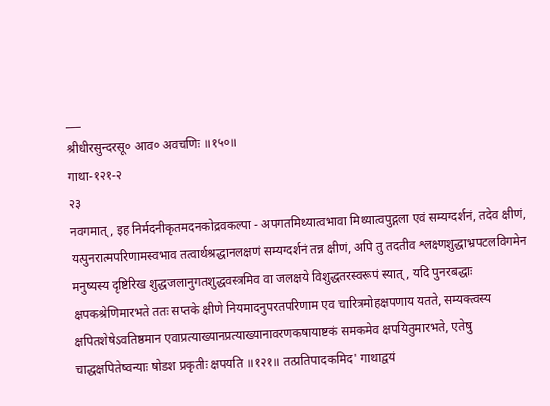___
श्रीधीरसुन्दरसू० आव० अवचणिः ॥१५०॥
गाथा-१२१-२
२३
नवगमात् , इह निर्मदनीकृतमदनकोद्रवकल्पा - अपगतमिथ्यात्वभावा मिथ्यात्वपुद्गला एवं सम्यग्दर्शनं, तदेव क्षीणं, यत्पुनरात्मपरिणामस्वभाव तत्वार्थश्रद्धानलक्षणं सम्यग्दर्शनं तन्न क्षीणं, अपि तु तदतीव श्लक्ष्णशुद्धाभ्रपटलविगमेन मनुष्यस्य दृष्टिरिख शुद्धजलानुगतशुद्धवस्त्रमिव वा जलक्षये विशुद्धतरस्वरूपं स्यात् , यदि पुनरबद्धाः क्षपकश्रेणिमारभते ततः सप्तके क्षीणे नियमादनुपरतपरिणाम एव चारित्रमोहक्षपणाय यतते, सम्यक्त्वस्य क्षपितशेषेऽवतिष्ठमान एवाप्रत्याख्यानप्रत्याख्यानावरणकषायाष्टकं समकमेव क्षपयितुमारभते, एतेषु चाद्धक्षपितेष्वन्याः षोडश प्रकृतीः क्षपयति ॥१२१॥ तत्प्रतिपादकमिद' गाथाद्वयं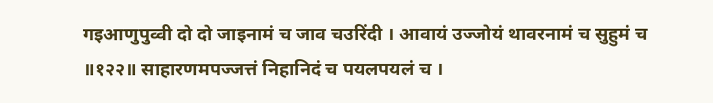गइआणुपुव्वी दो दो जाइनामं च जाव चउरिंदी । आवायं उज्जोयं थावरनामं च सुहुमं च ॥१२२॥ साहारणमपज्जत्तं निहानिदं च पयलपयलं च ।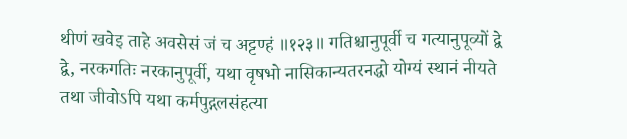थीणं खवेइ ताहे अवसेसं जं च अट्टण्हं ॥१२३॥ गतिश्चानुपूर्वी च गत्यानुपूव्यों द्वे द्वे, नरकगतिः नरकानुपूर्वी, यथा वृषभो नासिकान्यतरनद्धो योग्यं स्थानं नीयते तथा जीवोऽपि यथा कर्मपुद्गलसंहत्या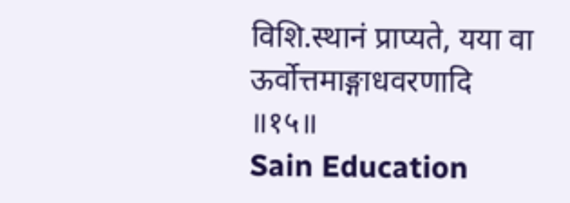विशि.स्थानं प्राप्यते, यया वा ऊर्वोत्तमाङ्गाधवरणादि
॥१५॥
Sain Education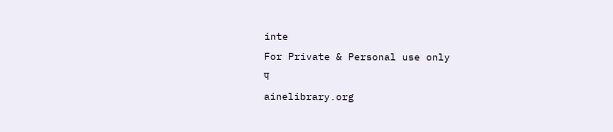inte
For Private & Personal use only
प
ainelibrary.org